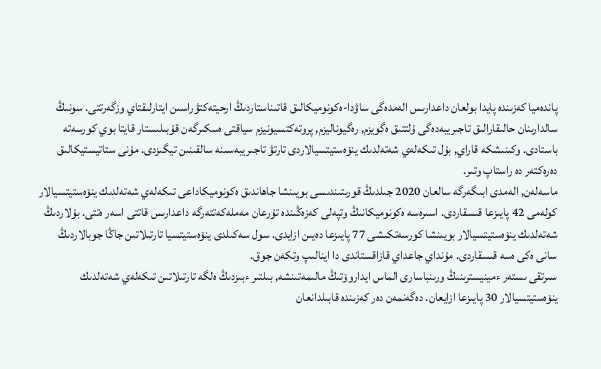پاندەميا كەزىندە پايدا بولعان داعدارىس الەمدەگى ساۋدا-ەكونوميكالىق قاتىناستاردىڭ ارحيتەكتۋراسىن ايتارلىقتاي وزگەرتتى. سونىڭ سالدارىنان حالىقارالىق تاجىريبەدەگى ۇلتتىق ەگويزم, رەگيوناليزم, پروتەكتسيونيزم سياقتى ەسكىرگەن قۇبىلىستار قايتا بوي كورسەتە باستادى. وكىنىشكە قاراي, بۇل تىكەلەي شەتەلدىك ينۆەستيتسيالاردى تارتۋ تاجىريبەسىنە سالقىنىن تيگىزدى. مۇنى ستاتيستيكالىق دەرەكتەر دە راستاپ وتىر.
ماسەلەن, الەمدى ابىگەرگە سالعان 2020 جىلدىڭ قورىتىندىسى بويىنشا جاھاندىق ەكونوميكاداعى تىكەلەي شەتەلدىك ينۆەستيتسيالار كولەمى 42 پايىزعا قىسقاردى. اسىرەسە ەكونوميكانىڭ وتپەلى كەزەڭىندە تۇرعان مەملەكەتتەرگە داعدارىس قاتتى اسەر ەتتى. بۇلاردىڭ شەتەلدىك ينۆەستيتسيالار بويىنشا كورسەتكىشى 77 پايىزعا دەيىن ازايدى. سول سەكىلدى ينۆەستيتسيا تارتىلاتىن جاڭا جوبالاردىڭ سانى ەكى ەسە قىسقاردى. مۇنداي جاعداي قازاقستاندى دا اينالىپ وتكەن جوق.
سىرتقى ىستەر ءمينيسترىنىڭ ورىنباسارى الماس ايداروۆتىڭ مالىمەتىنشە, بىلتىر ءبىزدىڭ ەلگە تارتىلاتىن تىكەلەي شەتەلدىك ينۆەستيتسيالار 30 پايىزعا ازايعان. دەگەنمەن دەر كەزىندە قابىلدانعان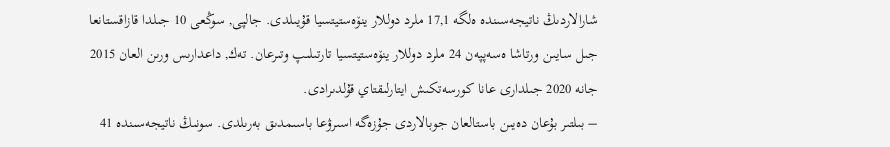شارالاردىڭ ناتيجەسىندە ەلگە 17,1 ملرد دوللار ينۆەستيتسيا قۇيىلدى. جالپى, سوڭعى 10 جىلدا قازاقستانعا جىل سايىن ورتاشا ەسەپپەن 24 ملرد دوللار ينۆەستيتسيا تارتىلىپ وتىرعان. تەك, داعدارىس ورىن العان 2015 جانە 2020 جىلدارى عانا كورسەتكىش ايتارلىقتاي قۇلدىرادى.
– بىلتىر بۇعان دەيىن باستالعان جوبالاردى جۇزەگە اسىرۋعا باسىمدىق بەرىلدى. سونىڭ ناتيجەسىندە 41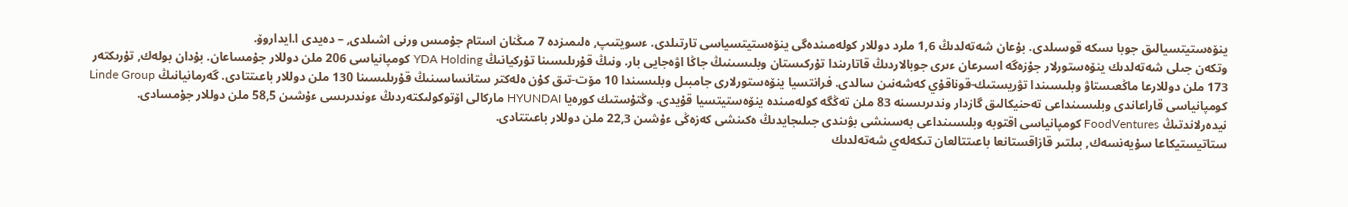ينۆەستيتسيالىق جوبا ىسكە قوسىلدى. بۇعان شەتەلدىڭ 1,6 ملرد دوللار كولەمىندەگى ينۆەستيتسياسى تارتىلدى. ءسويتىپ, ەلىمىزدە 7 مىڭنان استام جۇمىس ورنى اشىلدى, – دەيدى ا.ايداروۆ.
وتكەن جىلى شەتەلدىك ينۆەستورلار جۇزەگە اسىرعان ءىرى جوبالاردىڭ قاتارىندا تۇركىستان وبلىسىنىڭ جاڭا اۋەجايى بار. ونىڭ قۇرىلىسىنا تۇركيانىڭ YDA Holding كومپانياسى 206 ملن دوللار جۇمساعان. بۇدان بولەك, تۇرىكتەر 173 ملن دوللارعا ماڭعىستاۋ وبلىسىندا تۋريستىك-قوناقۇي كەشەنىن سالدى. فرانتسيا ينۆەستورلارى جامبىل وبلىسىندا 10 مۆت-تىق كۇن ەلەكتر ستانساسىنىڭ قۇرىلىسىنا 130 ملن دوللار باعىتتادى. گەرمانيانىڭ Linde Group كومپانياسى قاراعاندى وبلىسىنداعى تەحنيكالىق گازدار وندىرىسىنە 83 ملن تەڭگە كولەمىندە ينۆەستيتسيا قۇيدى. وڭتۇستىك كورەيا HYUNDAI ماركالى اۆتوكولىكتەردىڭ ءوندىرىسى ءۇشىن 58,5 ملن دوللار جۇمسادى. نيدەرلاندتىڭ FoodVentures كومپانياسى اقتوبە وبلىسىنداعى بەسىنشى بۋىندى جىلىجايدىڭ ەكىنشى كەزەڭى ءۇشىن 22,3 ملن دوللار باعىتتادى.
ستاتيستيكاعا سۇيەنسەك, بىلتىر قازاقستانعا باعىتتالعان تىكەلەي شەتەلدىك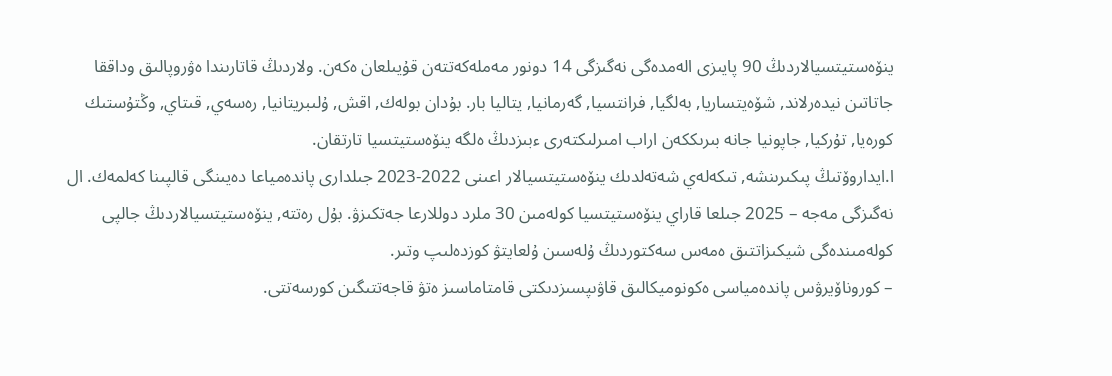ينۆەستيتسيالاردىڭ 90 پايىزى الەمدەگى نەگىزگى 14 دونور مەملەكەتتەن قۇيىلعان ەكەن. ولاردىڭ قاتارىندا ەۋروپالىق وداققا جاتاتىن نيدەرلاند, شۆەيتساريا, بەلگيا, فرانتسيا, گەرمانيا, يتاليا بار. بۇدان بولەك, اقش, ۇلىبريتانيا, رەسەي, قىتاي, وڭتۇستىك كورەيا, تۇركيا, جاپونيا جانە بىرىككەن اراب امىرلىكتەرى ءبىزدىڭ ەلگە ينۆەستيتسيا تارتقان.
ا.ايداروۆتىڭ پىكىرىنشە, تىكەلەي شەتەلدىك ينۆەستيتسيالار اعىنى 2022-2023 جىلدارى پاندەمياعا دەيىنگى قالپىنا كەلمەك. ال نەگىزگى مەجە – 2025 جىلعا قاراي ينۆەستيتسيا كولەمىن 30 ملرد دوللارعا جەتكىزۋ. بۇل رەتتە, ينۆەستيتسيالاردىڭ جالپى كولەمىندەگى شيكىزاتتىق ەمەس سەكتوردىڭ ۇلەسىن ۇلعايتۋ كوزدەلىپ وتىر.
– كوروناۆيرۋس پاندەمياسى ەكونوميكالىق قاۋىپسىزدىكتى قامتاماسىز ەتۋ قاجەتتىگىن كورسەتتى.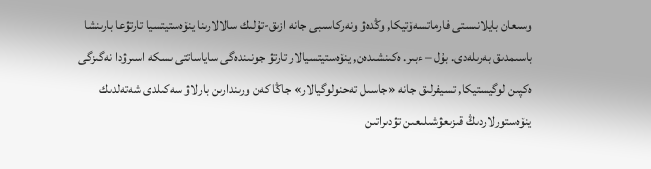وسىعان بايلانىستى فارماتسەۆتيكا, وڭدەۋ ونەركاسىبى جانە ازىق-تۇلىك سالالارىنا ينۆەستيتسيا تارتۋعا بارىنشا باسىمدىق بەرىلەدى. بۇل – ءبىر. ەكىنشىدەن, ينۆەستيتسيالار تارتۋ جونىندەگى ساياساتتى ىسكە اسىرۋدا نەگىزگى ەكپىن لوگيستيكا, تسيفرلىق جانە «جاسىل تەحنولوگيالار» جاڭا كەن ورىندارىن بارلاۋ سەكىلدى شەتەلدىك ينۆەستورلاردىڭ قىزىعۋشىلىعىن تۋدىراتىن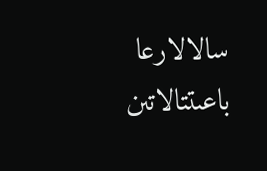سالالارعا باعىتتالاتىن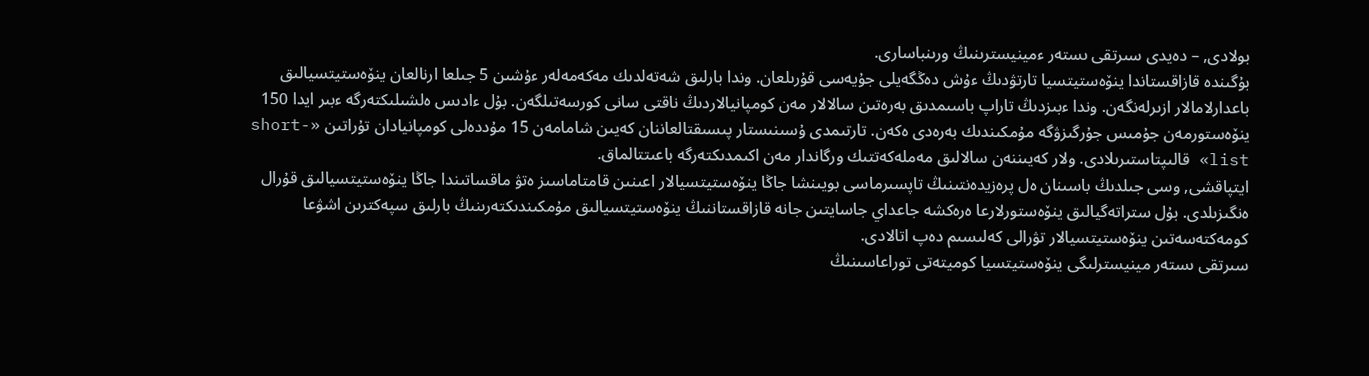بولادى, – دەيدى سىرتقى ىستەر ءمينيسترىنىڭ ورىنباسارى.
بۇگىندە قازاقستاندا ينۆەستيتسيا تارتۋدىڭ ءۇش دەڭگەيلى جۇيەسى قۇرىلعان. وندا بارلىق شەتەلدىك مەكەمەلەر ءۇشىن 5 جىلعا ارنالعان ينۆەستيتسيالىق باعدارلامالار ازىرلەنگەن. وندا ءبىزدىڭ تاراپ باسىمدىق بەرەتىن سالالار مەن كومپانيالاردىڭ ناقتى سانى كورسەتىلگەن. بۇل ءادىس ەلشىلىكتەرگە ءبىر ايدا 150 ينۆەستورمەن جۇمىس جۇرگىزۋگە مۇمكىندىك بەرەدى ەكەن. تارتىمدى ۇسىنىستار پىسىقتالعاننان كەيىن شامامەن 15 مۇددەلى كومپانيادان تۇراتىن «short-list» قالىپتاستىرىلادى. ولار كەيىننەن سالالىق مەملەكەتتىك ورگاندار مەن اكىمدىكتەرگە باعىتتالماق.
ايتپاقشى, وسى جىلدىڭ باسىنان ەل پرەزيدەنتىنىڭ تاپسىرماسى بويىنشا جاڭا ينۆەستيتسيالار اعىنىن قامتاماسىز ەتۋ ماقساتىندا جاڭا ينۆەستيتسيالىق قۇرال ەنگىزىلدى. بۇل ستراتەگيالىق ينۆەستورلارعا ەرەكشە جاعداي جاسايتىن جانە قازاقستاننىڭ ينۆەستيتسيالىق مۇمكىندىكتەرىنىڭ بارلىق سپەكترىن اشۋعا كومەكتەسەتىن ينۆەستيتسيالار تۋرالى كەلىسىم دەپ اتالادى.
سىرتقى ىستەر مينيسترلىگى ينۆەستيتسيا كوميتەتى توراعاسىنىڭ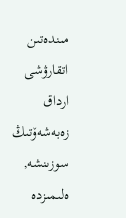مىندەتىن اتقارۋشى ارداق زەبەشەۆتىڭ سوزىنشە, ەلىمىزدە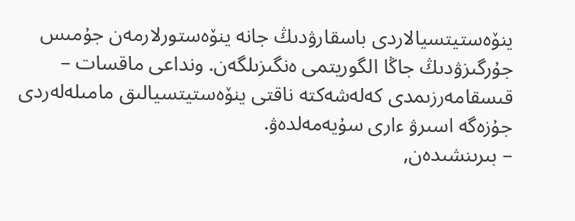ينۆەستيتسيالاردى باسقارۋدىڭ جانە ينۆەستورلارمەن جۇمىس جۇرگىزۋدىڭ جاڭا الگوريتمى ەنگىزىلگەن. ونداعى ماقسات – قىسقامەرزىمدى كەلەشەكتە ناقتى ينۆەستيتسيالىق مامىلەلەردى جۇزەگە اسىرۋ ءارى سۇيەمەلدەۋ.
– بىرىنشىدەن,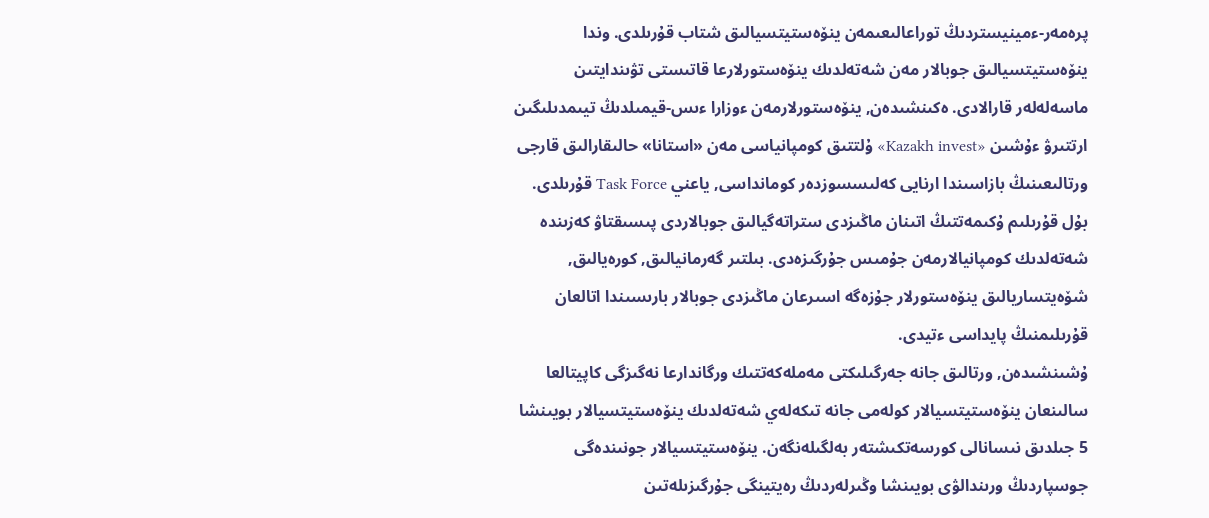پرەمەر-ءمينيستردىڭ توراعالىعىمەن ينۆەستيتسيالىق شتاب قۇرىلدى. وندا ينۆەستيتسيالىق جوبالار مەن شەتەلدىك ينۆەستورلارعا قاتىستى تۋىندايتىن ماسەلەلەر قارالادى. ەكىنشىدەن, ينۆەستورلارمەن ءوزارا ءىس-قيمىلدىڭ تيىمدىلىگىن ارتتىرۋ ءۇشىن «Kazakh invest» ۇلتتىق كومپانياسى مەن «استانا» حالىقارالىق قارجى ورتالىعىنىڭ بازاسىندا ارنايى كەلىسسوزدەر كومانداسى, ياعني Task Force قۇرىلدى. بۇل قۇرىلىم ۇكىمەتتىڭ اتىنان ماڭىزدى ستراتەگيالىق جوبالاردى پىسىقتاۋ كەزىندە شەتەلدىك كومپانيالارمەن جۇمىس جۇرگىزەدى. بىلتىر گەرمانيالىق, كورەيالىق, شۆەيتساريالىق ينۆەستورلار جۇزەگە اسىرعان ماڭىزدى جوبالار بارىسىندا اتالعان قۇرىلىمنىڭ پايداسى ءتيدى.
ۇشىنشىدەن, ورتالىق جانە جەرگىلىكتى مەملەكەتتىك ورگاندارعا نەگىزگى كاپيتالعا سالىنعان ينۆەستيتسيالار كولەمى جانە تىكەلەي شەتەلدىك ينۆەستيتسيالار بويىنشا 5 جىلدىق نىسانالى كورسەتكىشتەر بەلگىلەنگەن. ينۆەستيتسيالار جونىندەگى جوسپاردىڭ ورىندالۋى بويىنشا وڭىرلەردىڭ رەيتينگى جۇرگىزىلەتىن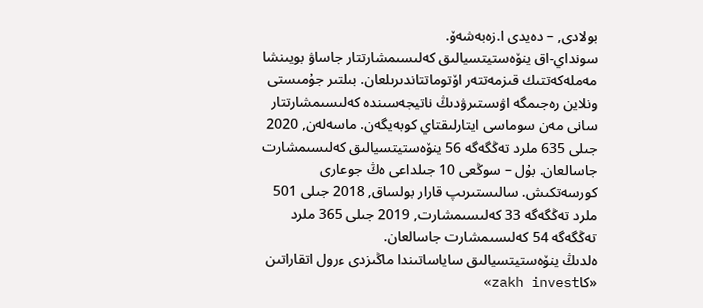بولادى, – دەيدى ا.زەبەشەۆ.
سونداي-اق ينۆەستيتسيالىق كەلىسىمشارتتار جاساۋ بويىنشا مەملەكەتتىك قىزمەتتەر اۆتوماتتاندىرىلعان. بىلتىر جۇمىستى ونلاين رەجىمگە اۋىستىرۋدىڭ ناتيجەسىندە كەلىسىمشارتتار سانى مەن سوماسى ايتارلىقتاي كوبەيگەن. ماسەلەن, 2020 جىلى 635 ملرد تەڭگەگە 56 ينۆەستيتسيالىق كەلىسىمشارت جاسالعان. بۇل – سوڭعى 10 جىلداعى ەڭ جوعارى كورسەتكىش. سالىستىرىپ قارار بولساق, 2018 جىلى 501 ملرد تەڭگەگە 33 كەلىسىمشارت, 2019 جىلى 365 ملرد تەڭگەگە 54 كەلىسىمشارت جاسالعان.
ەلدىڭ ينۆەستيتسيالىق ساياساتىندا ماڭىزدى ءرول اتقاراتىن «كاzakh invest»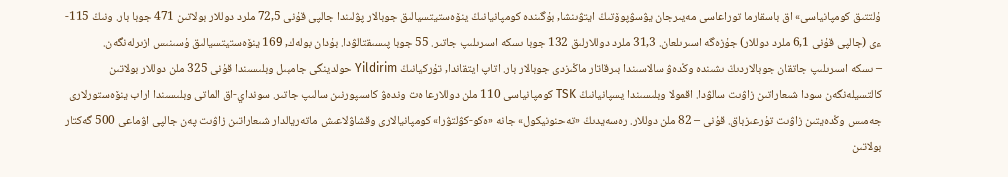ۇلتتىق كومپانياسى» اق باسقارما توراعاسى مەيىرجان يۋسۋپوۆتىڭ ايتۋىنشا, بۇگىندە كومپانيانىڭ ينۆەستيتسيالىق جوبالار پۋلىندا جالپى قۇنى 72,5 ملرد دوللار بولاتىن 471 جوبا بار. ونىڭ 115-ءى (جالپى قۇنى 6,1 ملرد دوللار) جۇزەگە اسىرىلعان. 31,3 ملرد دوللارلىق 132 جوبا ىسكە اسىرىلىپ جاتىر. 55 جوبا پىسىقتالۋدا. بۇدان بولەك, 169 ينۆەستيتسيالىق ۇسىنىس ازىرلەنگەن.
– ىسكە اسىرىلىپ جاتقان جوبالاردىڭ ىشىندە وڭدەۋ سالاسىندا بىرقاتار ماڭىزدى جوبالار بار. اتاپ ايتقاندا, تۇركيانىڭ Yildirim حولدينگى جامبىل وبلىسىندا قۇنى 325 ملن دوللار بولاتىن كالتسيلەنگەن سودا شىعاراتىن زاۋىت سالۋدا. اقمولا وبلىسىندا يسپانيانىڭ TSK كومپانياسى 110 ملن دوللارعا ەت وندەۋ كاسىپورنىن سالىپ جاتىر. سونداي-اق الماتى وبلىسىندا اراب ينۆەستورلارى جەمىس وڭدەيتىن زاۋىت تۇرعىزباق. قۇنى – 82 ملن دوللار. رەسەيدىڭ «تەحنونيكول» جانە «ەكو-كۋلتۋرا» كومپانيالارى وقشاۋلاعىش ماتەريالدار شىعاراتىن زاۋىت پەن جالپى اۋماعى 500 گەكتار بولاتىن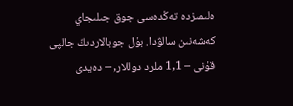ەلىمىزدە تەڭدەسى جوق جىلىجاي كەشەنىن سالۋدا. بۇل جوبالاردىڭ جالپى قۇنى – 1,1 ملرد دوللار, – دەيدى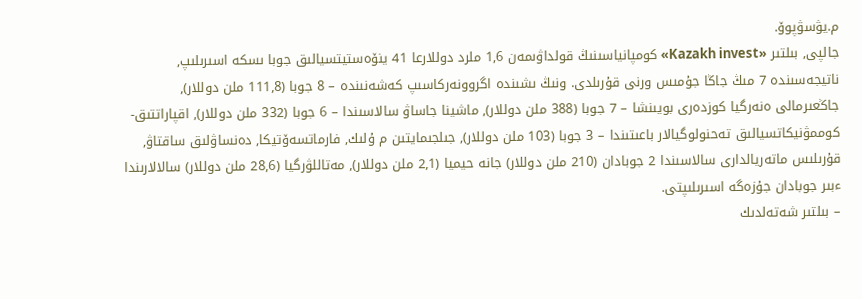م.يۋسۋپوۆ.
جالپى, بىلتىر «Kazakh invest» كومپانياسىنىڭ قولداۋىمەن 1,6 ملرد دوللارعا 41 ينۆەستيتسيالىق جوبا ىسكە اسىرىلىپ, ناتيجەسىندە 7 مىڭ جاڭا جۇمىس ورنى قۇرىلدى. ونىڭ ىشىندە اگروونەركاسىپ كەشەنىندە – 8 جوبا (111,8 ملن دوللار), جاڭعىرمالى ەنەرگيا كوزدەرى بويىنشا – 7 جوبا (388 ملن دوللار), ماشينا جاساۋ سالاسىندا – 6 جوبا (332 ملن دوللار), اقپاراتتىق-كوممۋنيكاتسيالىق تەحنولوگيالار باعىتىندا – 3 جوبا (103 ملن دوللار), جىلجىمايتىن م ۇلىك, فارماتسەۆتيكا, دەنساۋلىق ساقتاۋ, قۇرىلىس ماتەريالدارى سالاسىندا 2 جوبادان (210 ملن دوللار) جانە حيميا (2,1 ملن دوللار), مەتاللۋرگيا (28,6 ملن دوللار) سالالارىندا ءبىر جوبادان جۇزەگە اسىرىلىپتى.
– بىلتىر شەتەلدىك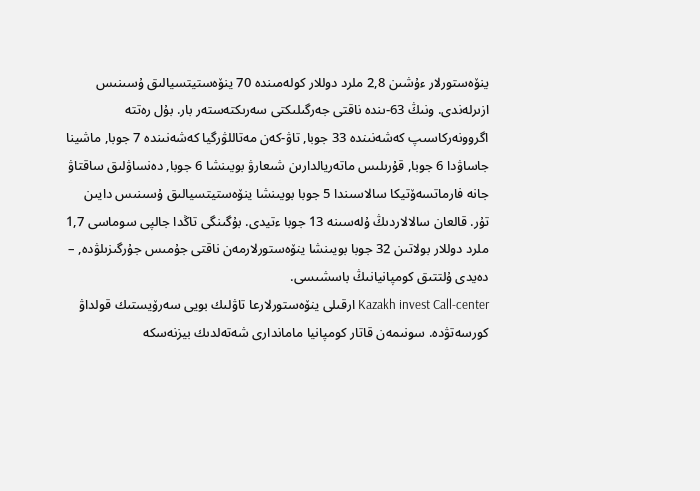ينۆەستورلار ءۇشىن 2,8 ملرد دوللار كولەمىندە 70 ينۆەستيتسيالىق ۇسىنىس ازىرلەندى. ونىڭ 63-ىندە ناقتى جەرگىلىكتى سەرىكتەستەر بار. بۇل رەتتە اگروونەركاسىپ كەشەنىندە 33 جوبا, تاۋ-كەن مەتاللۋرگيا كەشەنىندە 7 جوبا, ماشينا جاساۋدا 6 جوبا, قۇرىلىس ماتەريالدارىن شىعارۋ بويىنشا 6 جوبا, دەنساۋلىق ساقتاۋ جانە فارماتسەۆتيكا سالاسىندا 5 جوبا بويىنشا ينۆەستيتسيالىق ۇسىنىس دايىن تۇر. قالعان سالالاردىڭ ۇلەسىنە 13 جوبا ءتيدى. بۇگىنگى تاڭدا جالپى سوماسى 1,7 ملرد دوللار بولاتىن 32 جوبا بويىنشا ينۆەستورلارمەن ناقتى جۇمىس جۇرگىزىلۋدە, – دەيدى ۇلتتىق كومپانيانىڭ باسشىسى.
Kazakh invest Call-center ارقىلى ينۆەستورلارعا تاۋلىك بويى سەرۆيستىك قولداۋ كورسەتۋدە. سونىمەن قاتار كومپانيا ماماندارى شەتەلدىك بيزنەسكە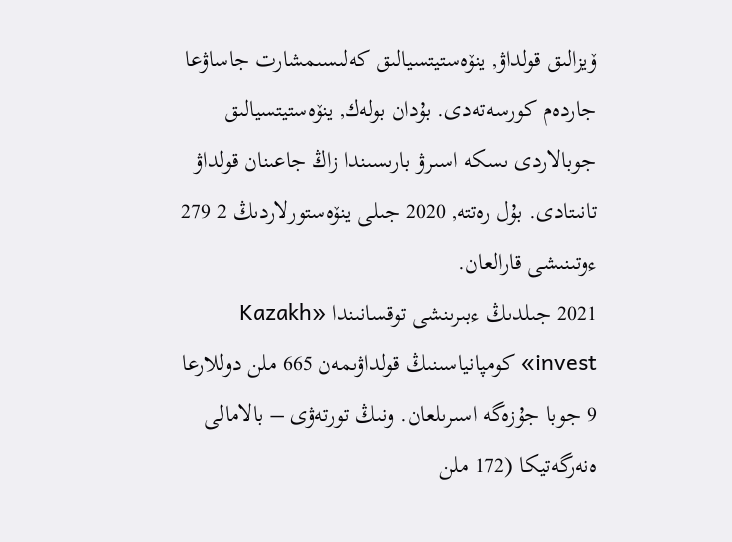ۆيزالىق قولداۋ, ينۆەستيتسيالىق كەلىسىمشارت جاساۋعا جاردەم كورسەتەدى. بۇدان بولەك, ينۆەستيتسيالىق جوبالاردى ىسكە اسىرۋ بارىسىندا زاڭ جاعىنان قولداۋ تانىتادى. بۇل رەتتە, 2020 جىلى ينۆەستورلاردىڭ 2 279 ءوتىنىشى قارالعان.
2021 جىلدىڭ ءبىرىنشى توقسانىندا «Kazakh invest» كومپانياسىنىڭ قولداۋىمەن 665 ملن دوللارعا 9 جوبا جۇزەگە اسىرىلعان. ونىڭ تورتەۋى – بالامالى ەنەرگەتيكا (172 ملن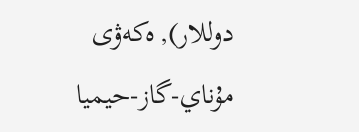دوللار), ەكەۋى مۇناي-گاز-حيميا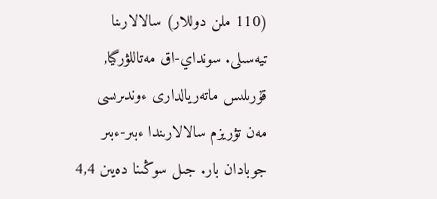(110 ملن دوللار) سالالارىنا تيەسىلى. سونداي-اق مەتاللۋرگيا, قۇرىلىس ماتەريالدارى ءوندىرىسى مەن تۋريزم سالالارىندا ءبىر-ءبىر جوبادان بار. جىل سوڭىنا دەيىن 4,4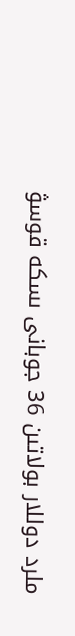ملرد دوللار بولاتىن 36 جوبانى ىسكە قوسۋ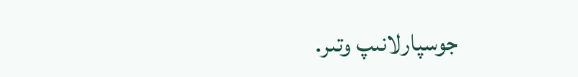جوسپارلانىپ وتىر.